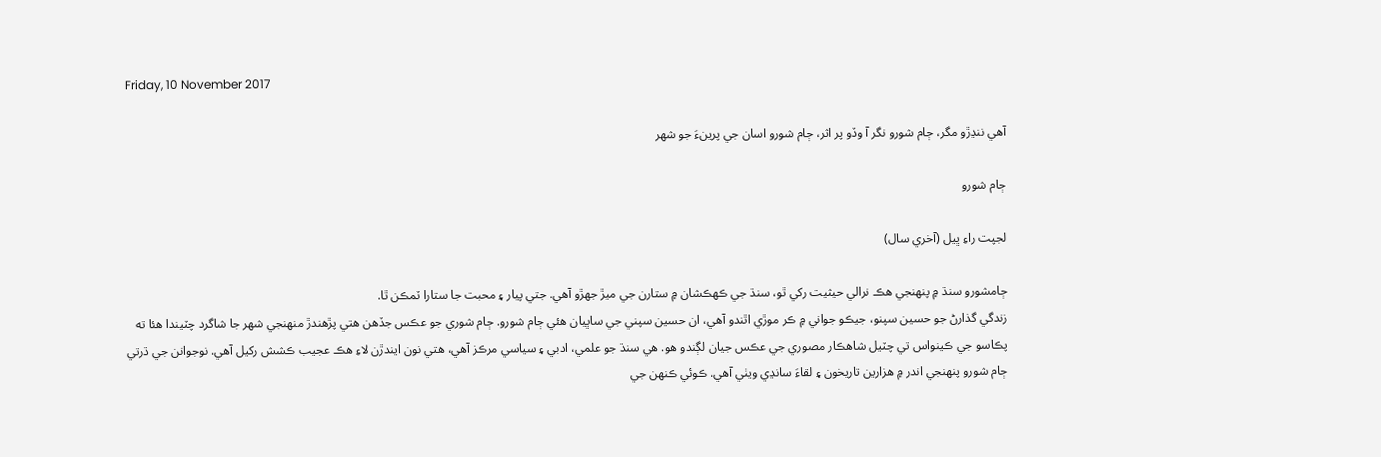Friday, 10 November 2017

آهي ننڍڙو مگر، ڄام شورو نگر آ وڏو پر اثر، ڄام شورو اسان جي پرينءَ جو شهر

ڄام شورو

لجپت راءِ ڀيل (آخري سال)

ڄامشورو سنڌ ۾ پنهنجي هڪ نرالي حيثيت رکي ٿو، سنڌ جي ڪهڪشان ۾ ستارن جي ميڙ جهڙو آهي. جتي پيار ۽ محبت جا ستارا ٽمڪن ٿا.
زندگي گذارڻ جو حسين سپنو، جيڪو جواني ۾ ڪر موڙي اٿندو آهي، ان حسين سپني جي ساڀيان هئي ڄام شورو. ڄام شوري جو عڪس جڏهن هتي پڙهندڙ منهنجي شهر جا شاگرد چٽيندا هئا ته پڪاسو جي ڪينواس تي چٽيل شاهڪار مصوري جي عڪس جيان لڳندو هو. هي سنڌ جو علمي، ادبي ۽ سياسي مرڪز آهي، هتي نون ايندڙن لاءِ هڪ عجيب ڪشش رکيل آهي. نوجوانن جي ڌرتي ڄام شورو پنهنجي اندر ۾ هزارين تاريخون ۽ لقاءَ سانڍي ويٺي آهي. ڪوئي ڪنهن جي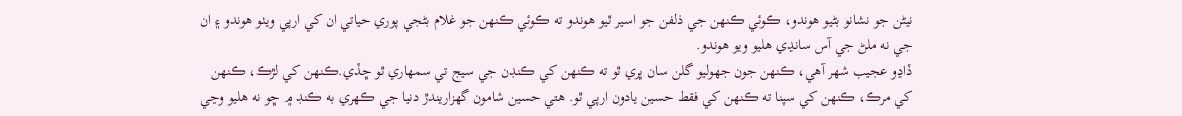نيڻن جو نشانو بڻيو هوندو، ڪوئي ڪنهن جي ذلفن جو اسير ٿيو هوندو ته ڪوئي ڪنهن جو غلام بڻجي پوري حياتي ان کي ارپي ويٺو هوندو ۽ ان جي نه ملڻ جي آس سانڍي هليو ويو هوندو.
ڏاڍو عجيب شهر آهي، ڪنهن جون جهوليو گلن سان ڀري ٿو ته ڪنهن کي ڪنڊن جي سيج تي سمهاري ٿو ڇڏي.ڪنهن کي لڙڪ، ڪنهن کي مرڪ، ڪنهن کي سپنا ته ڪنهن کي فقط حسين يادون ارپي ٿو. هتي حسين شامون گھزاريندڙ دنيا جي ڪهري به ڪنڊ ۾ ڇو نه هليو وڃي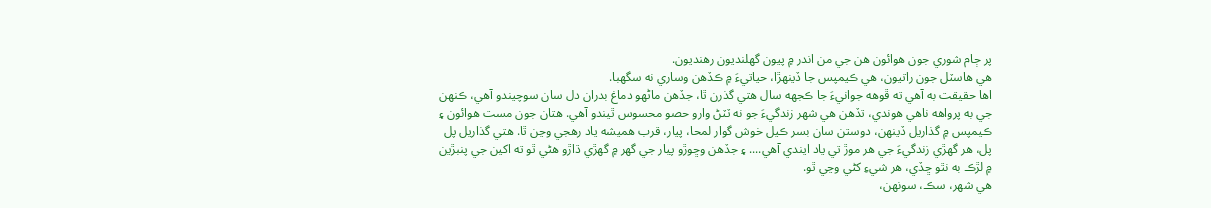پر ڄام شوري جون هوائون هن جي من اندر ۾ پيون گهلنديون رهنديون.
هي هاسٽل جون راتيون، هي ڪيمپس جا ڏينهڙا، حياتيءَ ۾ ڪڏهن وساري نه سگهبا.
اها حقيقت به آهي ته ڦوهه جوانيءَ جا ڪجهه سال هتي گذرن ٿا، جڏهن ماڻهو دماغ بدران دل سان سوچيندو آهي، ڪنهن جي به پرواهه ناهي هوندي، تڏهن هي شهر زندگيءَ جو نه ٽٽڻ وارو حصو محسوس ٿيندو آهي. هتان جون مست هوائون ۽ ڪيمپس ۾ گذاريل ڏينهن، دوستن سان بسر ڪيل خوش گوار لمحا، پيار، قرب هميشه ياد رهجي وڃن ٿا. هتي گذاريل پل پل، هر گهڙي زندگيءَ جي هر موڙ تي ياد ايندي آهي.... ۽ جڏهن وڇوڙو پيار جي گهر ۾ گهڙي ڌاڙو هڻي ٿو ته اکين جي پنبڙين ۾ لڙڪ به نٿو ڇڏي، هر شيءِ کڻي وڃي ٿو.
هي شهر، سڪ، سونهن،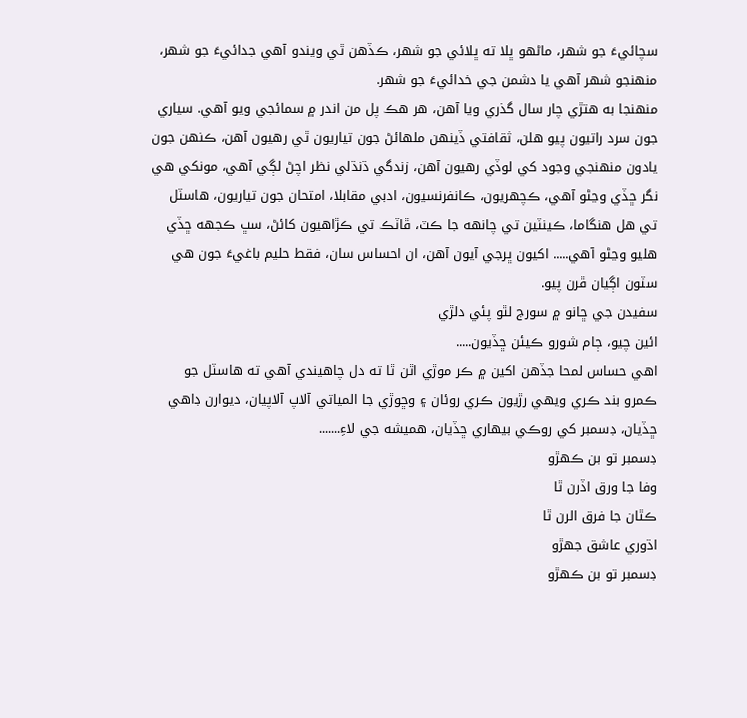سچائيءَ جو شهر، ماڻهو ڀلا ته ڀلائي جو شهر، ڪڏهن ٿي ويندو آهي جدائيءَ جو شهر، منهنجو شهر آهي يا دشمن جي خدائيءَ جو شهر.
منهنجا به هتڙي چار سال گذري ويا آهن، هر هڪ پل من اندر ۾ سمائجي ويو آهي. سياري جون سرد راتيون پيو هلن، ثقافتي ڏينهن ملهائڻ جون تياريون ٿي رهيون آهن، ڪنهن جون يادون منهنجي وجود کي لوڏي رهيون آهن، زندگي ڌنڌلي نظر اچڻ لڳي آهي، مونکي هي نگر ڇڏي وڃڻو آهي، ڪچهريون، ڪانفرنسيون، ادبي مقابلا، امتحان جون تياريون، هاسٽل تي هل هنگاما، ڪينٽين تي چانهه جا ڪٽ، ڦاٽڪ تي ڪڙاهيون کائڻ، سڀ ڪجهه ڇڏي هليو وڃڻو آهي..... اکيون ڀرجي آيون آهن، ان احساس سان، فقط حليم باغيءَ جون هي سٽون اڳيان ڦرن پيو.
سفيدن جي ڇانو ۾ سورج لٿو پئي دلڙي
ائين چيو، ڄام شورو ڪيئن ڇڏيون.....
اهي حساس لمحا جڏهن اکين ۾ ڪر موڙي اٿن ٿا ته دل چاهيندي آهي ته هاسٽل جو ڪمرو بند ڪري ويهي رڙيون ڪري روئان ۽ وڇوڙي جا المياتي آلاپ آلاپيان، ديوارن ڊاهي ڇڏيان، ڊسمبر کي روڪي بيهاري ڇڏيان، هميشه جي لاءِ.......
ڊسمبر تو بن ڪهڙو
وفا جا ورق اڏرن ٿا
ڪٿان جا فرق الرن ٿا
اڌوري عاشق جهڙو
ڊسمبر تو بن ڪهڙو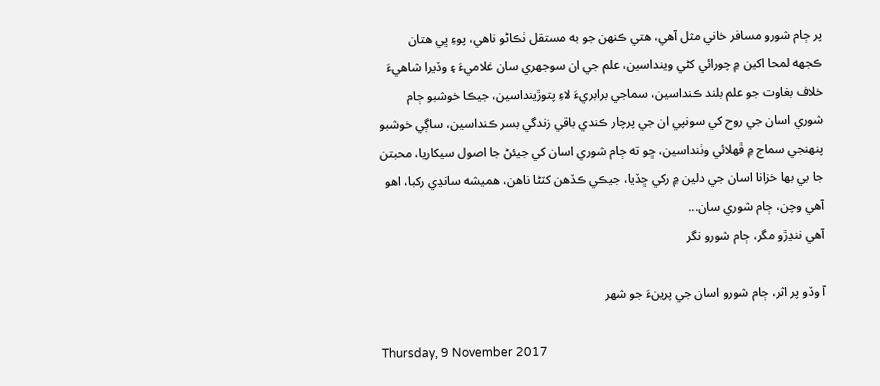پر ڄام شورو مسافر خاني مثل آهي، هتي ڪنهن جو به مستقل ٺڪاڻو ناهي، پوءِ ڀي هتان ڪجهه لمحا اکين ۾ چورائي کڻي وينداسين، علم جي ان سوجهري سان غلاميءَ ۽ وڏيرا شاهيءَ خلاف بغاوت جو علم بلند ڪنداسين، سماجي برابريءَ لاءِ پتوڙينداسين، جيڪا خوشبو ڄام شوري اسان جي روح کي سونپي ان جي پرچار ڪندي باقي زندگي بسر ڪنداسين، ساڳي خوشبو پنهنجي سماج ۾ ڦهلائي وٺنداسين، ڇو ته ڄام شوري اسان کي جيئڻ جا اصول سيکاريا، محبتن جا بي بها خزانا اسان جي دلين ۾ رکي ڇڏيا، جيڪي ڪڏهن کٽڻا ناهن، هميشه سانڍي رکبا، اهو آهي وچن، ڄام شوري سان...
آهي ننڍڙو مگر، ڄام شورو نگر

آ وڏو پر اثر، ڄام شورو اسان جي پرينءَ جو شهر

Thursday, 9 November 2017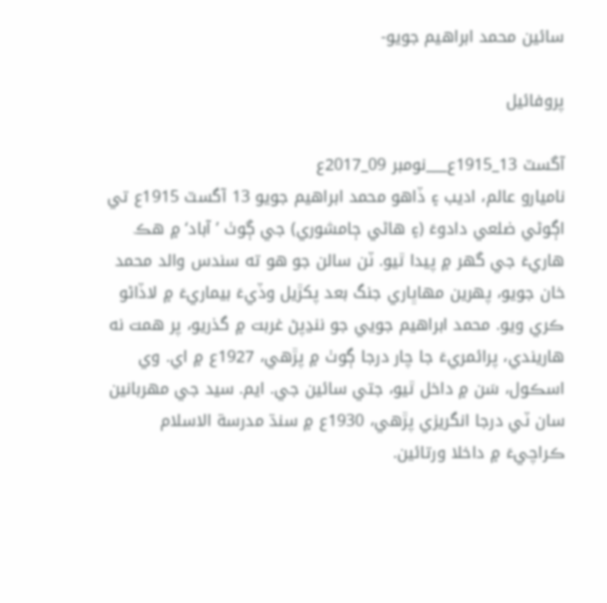سائين محمد ابراهيم جويو-

پروفائيل

آگسٽ 13_1915ع___نومبر 09_2017ع
ناميارو عالم، اديب ۽ ڏاهو محمد ابراهيم جويو 13 آگسٽ 1915ع تي اڳوڻي ضلعي دادوءَ (۽ هاڻي ڄامشوري) جي ڳوٺ ’آباد‘ ۾ هڪ هاريءَ جي گهر ۾ پيدا ٿيو. ٽن سالن جو هو ته سندس والد محمد خان جويو، پهرين مهاڀاري جنگ بعد پکڙيل وڏيءَ بيماريءَ ۾ لاڏاڻو ڪري ويو. محمد ابراهيم جويي جو ننڍپڻ غربت ۾ گذريو، پر همت نه هاريندي، پرائمريءَ جا چار درجا ڳوٺ ۾ پڙهي، 1927ع ۾ اي. وي اسڪول، سَن ۾ داخل ٿيو، جتي سائين جي. ايم. سيد جي مهربانين سان ٽي درجا انگريزي پڙهي، 1930ع ۾ سنڌ مدرسة الاسلام ڪراچيءَ ۾ داخلا ورتائين.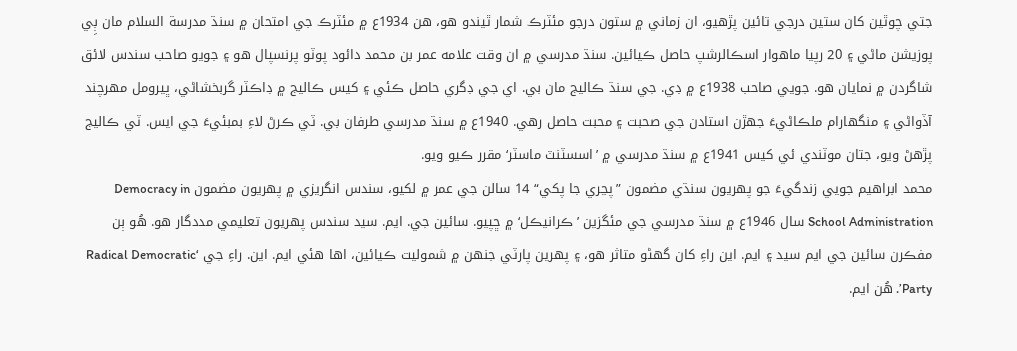جتي چوٿين کان ستين درجي تائين پڙهيو، ان زماني ۾ ستون درجو مئٽرڪ شمار ٿيندو هو، هن 1934ع ۾ مئٽرڪ جي امتحان ۾ سنڌ مدرسة السلام مان ٻِي پوزيشن ماڻي ۽ 20 رپيا ماهوار اسڪالرشپ حاصل ڪيائين. سنڌ مدرسي ۾ ان وقت علامه عمر بن محمد دائود پوٽو پرنسپال هو ۽ جويو صاحب سندس لائق شاگردن ۾ نمايان هو. جويي صاحب 1938ع ۾ ڊي. جي سنڌ ڪاليج مان بي. اي جي ڊگري حاصل ڪئي ۽ کيس ڪاليج ۾ ڊاڪٽر گربخشاڻي، ڀيرومل مهرچند آڏواڻي ۽ منگهارام ملڪاڻيءَ جهڙن استادن جي صحبت ۽ محبت حاصل رهي. 1940ع ۾ سنڌ مدرسي طرفان بي. ٽي ڪرڻ لاءِ بمبئيءَ جي ايس. ٽي ڪاليج پڙهڻ ويو، جتان موٽندي ئي کيس 1941ع ۾ سنڌ مدرسي ۾ ’اسسٽنٽ ماسٽر‘ مقرر ڪيو ويو.
محمد ابراهيم جويي زندگيءَ جو پهريون سنڌي مضمون ”پڃري جا پکي“ 14 سالن جي عمر ۾ لکيو، سندس انگريزي ۾ پهريون مضمون Democracy in School Administration سال 1946ع ۾ سنڌ مدرسي جي مئگزين ’ڪرانيڪل‘ ۾ ڇپيو. سائين جي. ايم. سيد سندس پهريون تعليمي مددگار هو. هُو ٻن مفڪرن سائين جي ايم سيد ۽ ايم. اين راءِ کان گهڻو متاثر هو، ۽ پهرين پارٽي جنهن ۾ شموليت ڪيائين، اها هئي ايم. اين. راءِ جي ‘Radical Democratic Party’. هُن ايم.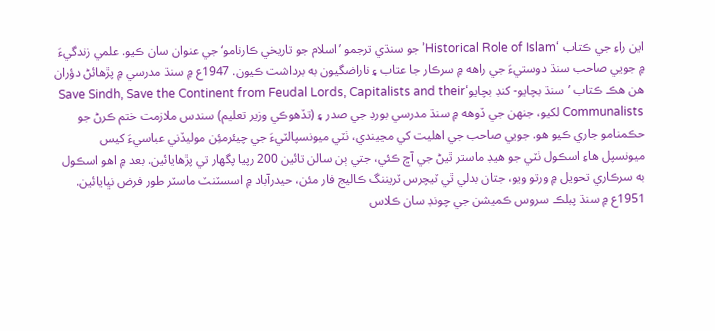اين راءِ جي ڪتاب ‘Historical Role of Islam’ جو سنڌي ترجمو ’اسلام جو تاريخي ڪارنامو‘ جي عنوان سان ڪيو. علمي زندگيءَ ۾ جويي صاحب سنڌ دوستيءَ جي راهه ۾ سرڪار جا عتاب ۽ ناراضگيون به برداشت ڪيون. 1947ع ۾ سنڌ مدرسي ۾ پڙهائڻ دؤران هن هڪ ڪتاب ’سنڌ بچايو- کنڊ بچايو‘Save Sindh, Save the Continent from Feudal Lords, Capitalists and their Communalists لکيو، جنهن جي ڏوهه ۾ سنڌ مدرسي بورڊ جي صدر ۽ (تڏهوڪي وزير تعليم) سندس ملازمت ختم ڪرڻ جو حڪمنامو جاري ڪيو هو. جويي صاحب جي اهليت کي مڃيندي، ٺٽي ميونسپالٽيءَ جي چيئرمئِن موليڏني عباسيءَ کيس ميونسپل هاءِ اسڪول ٺٽي جو هيڊ ماستر ٿيڻ جي آڇ ڪئي، جتي ٻن سالن تائين 200 رپيا پگهار تي پڙهايائين. بعد ۾ اهو اسڪول به سرڪاري تحويل ۾ ورتو ويو، جتان بدلي ٿي ٽيچرس ٽريننگ ڪاليج فار مئن، حيدرآباد ۾ اسسٽنٽ ماسٽر طور فرض نڀايائين. 1951ع ۾ سنڌ پبلڪ سروس ڪميشن جي چونڊ سان ڪلاس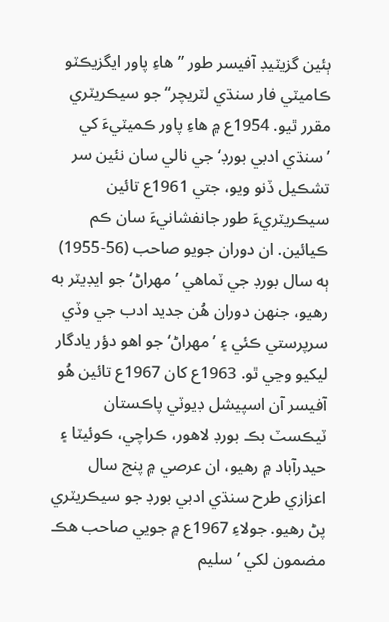ٻئين گزيٽيڊ آفيسر طور ”هاءِ پاور ايگزيڪٽو ڪاميٽي فار سنڌي لٽريچر“ جو سيڪريٽري مقرر ٿيو. 1954ع ۾ هاءِ پاور ڪميٽيءَ کي ’سنڌي ادبي بورڊ‘ جي نالي سان نئين سر تشڪيل ڏنو ويو، جتي 1961ع تائين سيڪريٽريءَ طور جانفشانيءَ سان ڪم ڪيائين. ان دوران جويو صاحب (56-1955) ٻه سال بورڊ جي ٽماهي ’مهراڻ‘ جو ايڊيٽر به رهيو، جنهن دوران هُن جديد ادب جي وڏي سرپرستي ڪئي ۽ ’مهراڻ‘ جو اهو دؤر يادگار ليکيو وڃي ٿو. 1963ع کان 1967ع تائين هُو آفيسر آن اسپيشل ڊيوٽي پاڪستان ٽيڪسٽ بڪ بورڊ لاهور، ڪراچي، ڪوئيٽا ۽ حيدرآباد ۾ رهيو، ان عرصي ۾ پنج سال اعزازي طرح سنڌي ادبي بورڊ جو سيڪريٽري پڻ رهيو. جولاءِ 1967ع ۾ جويي صاحب هڪ مضمون لکي ’سليم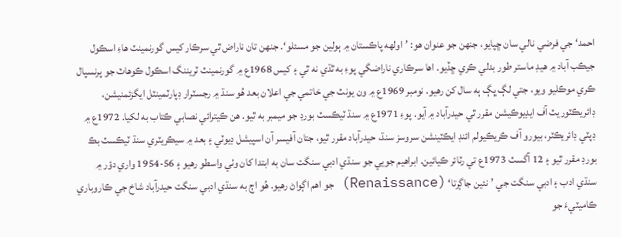احمد‘ جي فرضي نالي سان ڇپايو، جنهن جو عنوان هو: ’اولهه پاڪستان ۾ ٻولين جو مسئلو‘. جنهن تان ناراض ٿي سرڪار کيس گورنمينٽ هاءِ اسڪول جيڪب آباد ۾ هيڊ ماستر طور بدلي ڪري ڇڏيو. اها سرڪاري ناراضگي پوءِ به ٿڌي نه ٿي ۽ کيس 1968ع ۾ گورنمينٽ ٽريننگ اسڪول ڪوهاٽ جو پرنسپال ڪري موڪليو ويو، جتي لڳ ڀڳ ٻه سال کن رهيو. نومبر 1969ع ۾ ون يونٽ جي خاتمي جي اعلان بعد هُو سنڌ ۾ رجسٽرار ڊپارٽمينٽل ايگزئمنيشن، ڊائريڪٽوريٽ آف ايڊيوڪيشن مقرر ٿي حيدرآباد ۾ آيو. پوءِ 1971ع ۾ سنڌ ٽيڪسٽ بورڊ جو ميمبر به ٿيو. هن ڪيترائي نصابي ڪتاب به لکيا. 1972ع ۾ ڊپٽي ڊائريڪٽر، بيورو آف ڪريڪيولم ائنڊ ايڪٽينشن سروسز سنڌ، حيدرآباد مقرر ٿيو، جتان آفيسر آن اسپيشل ڊيوٽي ۽ بعد ۾ سيڪريٽري سنڌ ٽيڪسٽ بڪ بورڊ مقرر ٿيو ۽ 12 آگسٽ 1973ع تي رٽائر ڪيائين. ابراهيم جويي جو سنڌي ادبي سنگت سان به ابتدا کان وٺي واسطو رهيو ۽ 56-1954 واري دؤر ۾ سنڌي ادب ۽ ادبي سنگت جي ’نئين جاڳرتا‘ (Renaissance) جو اهم اڳواڻ رهيو. هُو اڄ به سنڌي ادبي سنگت حيدرآباد شاخ جي ڪاروباري ڪاميٽيءَ جو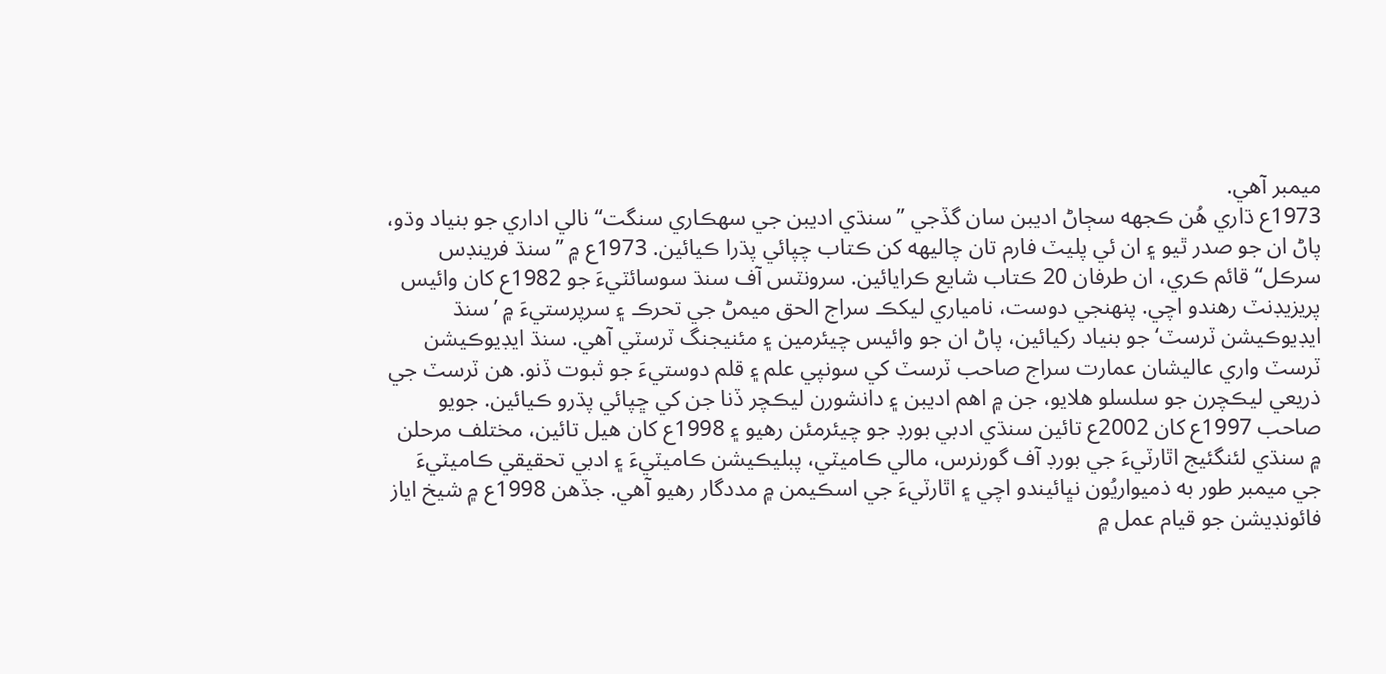ميمبر آهي.
1973ع ڌاري هُن ڪجهه سڄاڻ اديبن سان گڏجي ”سنڌي اديبن جي سهڪاري سنگت“ نالي اداري جو بنياد وڌو، پاڻ ان جو صدر ٿيو ۽ ان ئي پليٽ فارم تان چاليهه کن ڪتاب چپائي پڌرا ڪيائين. 1973ع ۾ ”سنڌ فرينڊس سرڪل“ قائم ڪري، ان طرفان 20 ڪتاب شايع ڪرايائين. سرونٽس آف سنڌ سوسائٽيءَ جو 1982ع کان وائيس پريزيڊنٽ رهندو اچي. پنهنجي دوست، نامياري ليکڪ سراج الحق ميمڻ جي تحرڪ ۽ سرپرستيءَ ۾ ’سنڌ ايڊيوڪيشن ٽرسٽ‘ جو بنياد رکيائين، پاڻ ان جو وائيس چيئرمين ۽ مئنيجنگ ٽرسٽي آهي. سنڌ ايڊيوڪيشن ٽرسٽ واري عاليشان عمارت سراج صاحب ٽرسٽ کي سونپي علم ۽ قلم دوستيءَ جو ثبوت ڏنو. هن ٽرسٽ جي ذريعي ليڪچرن جو سلسلو هلايو، جن ۾ اهم اديبن ۽ دانشورن ليڪچر ڏنا جن کي ڇپائي پڌرو ڪيائين. جويو صاحب 1997ع کان 2002ع تائين سنڌي ادبي بورڊ جو چيئرمئن رهيو ۽ 1998ع کان هيل تائين، مختلف مرحلن ۾ سنڌي لئنگئيج اٿارٽيءَ جي بورڊ آف گورنرس، مالي ڪاميٽي، پبليڪيشن ڪاميٽيءَ ۽ ادبي تحقيقي ڪاميٽيءَ جي ميمبر طور به ذميواريُون نڀائيندو اچي ۽ اٿارٽيءَ جي اسڪيمن ۾ مددگار رهيو آهي. جڏهن 1998ع ۾ شيخ اياز فائونڊيشن جو قيام عمل ۾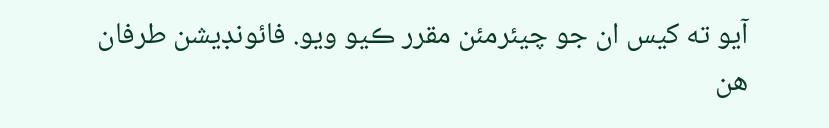آيو ته کيس ان جو چيئرمئن مقرر ڪيو ويو. فائونڊيشن طرفان هن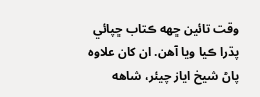وقت تائين ڇهه ڪتاب ڇپائي پڌرا ڪيا ويا آهن. ان کان علاوه پاڻ شيخ اياز چيئر، شاهه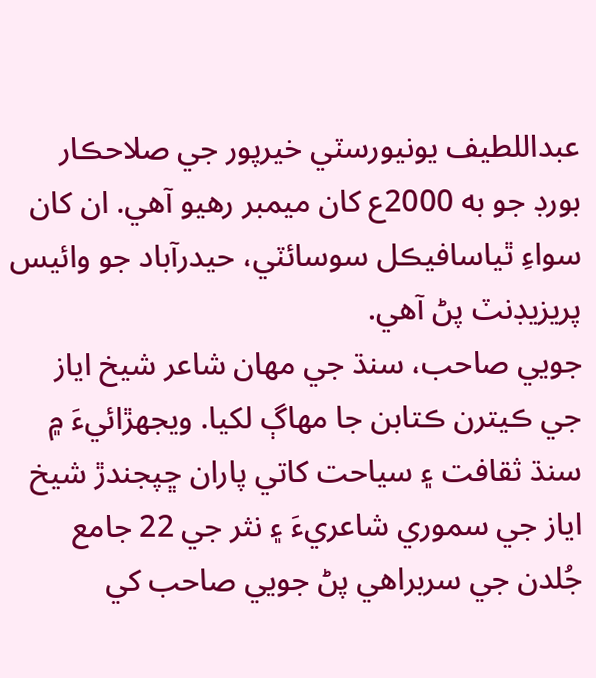عبداللطيف يونيورسٽي خيرپور جي صلاحڪار بورڊ جو به 2000ع کان ميمبر رهيو آهي. ان کان سواءِ ٿياسافيڪل سوسائٽي، حيدرآباد جو وائيس پريزيڊنٽ پڻ آهي.
جويي صاحب، سنڌ جي مهان شاعر شيخ اياز جي ڪيترن ڪتابن جا مهاڳ لکيا. ويجهڙائيءَ ۾ سنڌ ثقافت ۽ سياحت کاتي پاران ڇپجندڙ شيخ اياز جي سموري شاعريءَ ۽ نثر جي 22 جامع جُلدن جي سربراهي پڻ جويي صاحب کي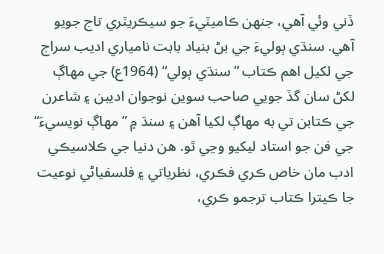ڏني وئي آهي، جنهن ڪاميٽيءَ جو سيڪريٽري تاج جويو آهي. سنڌي ٻوليءَ جي بڻ بنياد بابت نامياري اديب سراج جي لکيل اهم ڪتاب ”سنڌي ٻولي“ (1964ع) جي مهاڳ لکڻ سان گڏ جويي صاحب سوين نوجوان اديبن ۽ شاعرن جي ڪتابن تي به مهاڳ لکيا آهن ۽ سنڌ ۾ ”مهاڳ نويسيءَ“ جي فن جو استاد ليکيو وڃي ٿو. هن دنيا جي ڪلاسيڪي ادب مان خاص ڪري فڪري، نظرياتي ۽ فلسفياڻي نوعيت جا ڪيترا ڪتاب ترجمو ڪري،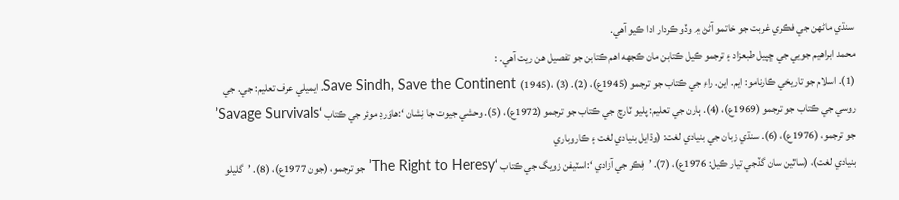سنڌي ماڻهن جي فڪري غربت جو خاتمو آڻڻ ۾ وڏو ڪردار ادا ڪيو آهي.
محمد ابراهيم جويي جي ڇپيل طبعزاد ۽ ترجمو ڪيل ڪتابن مان ڪجهه اهم ڪتابن جو تفصيل هن ريت آهي. :
(1). اسلام جو تاريخي ڪارنامو: ايم. اين. راءِ جي ڪتاب جو ترجمو (1945ع)، (2). Save Sindh, Save the Continent (1945)، (3). ايميلي عرف تعليم: جي. جي روسي جي ڪتاب جو ترجمو (1969ع)، (4). ٻارن جي تعليم: پليو ٽارچ جي ڪتاب جو ترجمو (1972ع)، (5). وحشي جيوت جا نِشان ‘:هاوَرڊ موئر جي ڪتاب ‘Savage Survivals’ جو ترجمو، (1976ع)، (6). سنڌي زبان جي بنيادي لغت: (وڌايل بنيادي لغت ۽ ڪاروباري
بنيادي لغت)، (ساٿين سان گڏجي تيار ڪيل: 1976ع)، (7). ’فِڪر جي آزادي ‘:اسٽيفن زويگ جي ڪتاب ‘The Right to Heresy’ جو ترجمو، (جون 1977ع)، (8). ’گليلو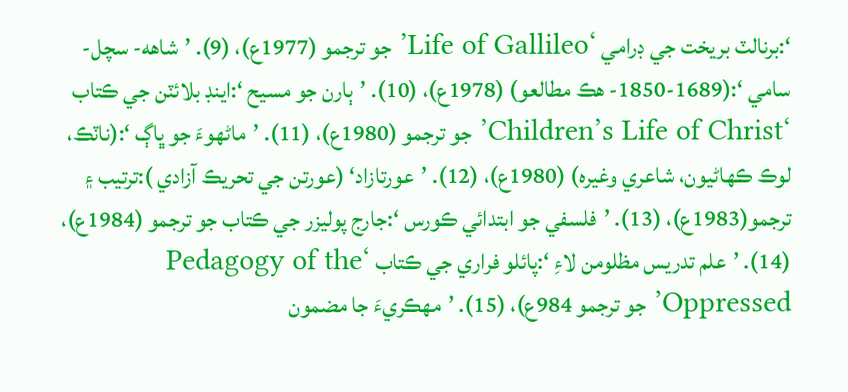‘:برنالٽ بريخت جي ڊرامي ‘Life of Gallileo’ جو ترجمو (1977ع)، (9). ’شاهه- سچل- سامي ‘:(1689-1850- هڪ مطالعو) (1978ع)، (10). ’ٻارن جو مسيح ‘:اينڊ بلائٽن جي ڪتاب ‘Children’s Life of Christ’ جو ترجمو (1980ع)، (11). ’ماڻهوءَ جو ڀاڳ ‘:(ناٽڪ، لوڪ ڪهاڻيون، شاعري وغيره) (1980ع)، (12). ’عورتازاد‘ (عورتن جي تحريڪ آزادي ):ترتيب ۽ ترجمو(1983ع)، (13). ’فلسفي جو ابتدائي ڪورس ‘:جارج پوليزر جي ڪتاب جو ترجمو (1984ع)، (14). ’علم تدريس مظلومن لاءِ ‘:پائلو فراري جي ڪتاب ‘Pedagogy of the Oppressed’ جو ترجمو 984ع)، (15). ’مهڪريءَ جا مضمون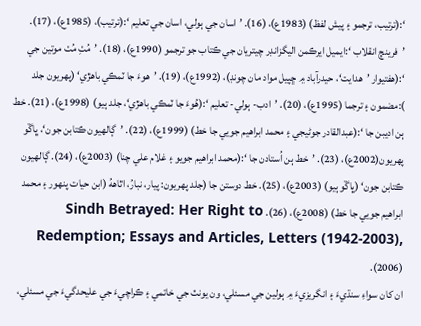‘:(ترتيب، ترجمو ۽ پيش لفظ) (1983ع)، (16). ’اسان جي ٻولي، اسان جي تعليم ‘:(ترتيب)، (1985ع)، (17). ’فرينچ انقلاب ‘:ايميل ايرڪمن اليگزانڊر چيتريان جي ڪتاب جو ترجمو (1990ع)، (18). ’مُٺِ مُٺ موتين جي ‘:(هفتيوار ’هدايت‘، حيدرآباد ۾ ڇپيل مواد مان چونڊ)، (1992ع)، (19). ’هوءَ جا ٽمڪي باهڙي‘ (پهريون جلد ):مضمون ۽ ترجما (1995ع)، (20). ’ادب- ٻولي- تعليم ‘:(هُوءَ جا ٽمڪي باهڙي‘، جلد ٻيو) (1998ع)، (21). خط ٻن اديبن جا ‘:(عبدالقادر جوڻيجي ۽ محمد ابراهيم جويي جا خط) (1999ع)، (22). ’ڳالهيون ڪتابن جون‘، ڀاڱو پهريون(2002ع)، (23). ’خط ٻن اُستادن جا ‘:(محمد ابراهيم جويو ۽ غلام علي چنا) (2003ع)، (24). ڳالهيون ڪتابن جون‘ (ڀاڱو ٻيو) (2003ع)، (25). خط دوستن جا (جلد پهريون: پيار، نبارُ، اٿاههُ (ابن حيات پنهور ۽ محمد ابراهيم جويي جا خط) (2008ع)، (26). Sindh Betrayed: Her Right to Redemption; Essays and Articles, Letters (1942-2003), (2006).
ان کان سواءِ سنڌيءَ ۽ انگريزيءَ ۾ ٻولين جي مسئلي، ون يونٽ جي خاتمي ۽ ڪراچيءَ جي عليحدگيءَ جي مسئلي،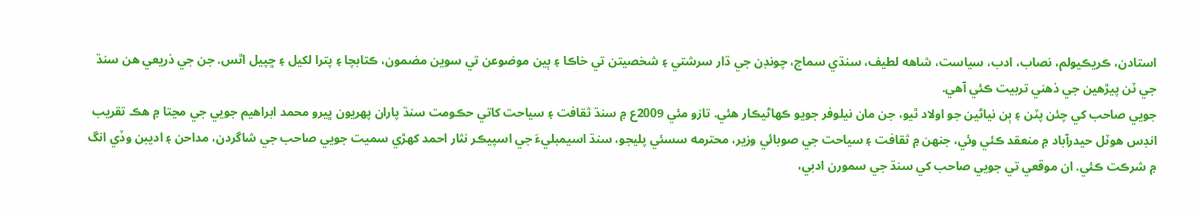استادن، ڪريڪيولم، نصاب، ادب، سياست، شاهه لطيف، سنڌي سماج، چونڊن جي ڌار سرشتي ۽ شخصيتن تي خاڪا ۽ ٻين موضوعن تي سوين مضمون، ڪتابچا ۽ پترا لکيل ۽ ڇپيل اٿس. جن جي ذريعي هن سنڌ جي ٽن پيڙهين جي ذهني تربيت ڪئي آهي.
جويي صاحب کي چئن پٽن ۽ ٻن نياڻين جو اولاد ٿيو، جن مان نيلوفر جويو ڪهاڻيڪار هئي. تازو مئي 2009ع ۾ سنڌ ثقافت ۽ سياحت کاتي حڪومت سنڌ پاران پهريون ڀيرو محمد ابراهيم جويي جي مڃتا ۾ هڪ تقريب انڊس هوٽل حيدرآباد ۾ منعقد ڪئي وئي، جنهن ۾ ثقافت ۽ سياحت جي صوبائي وزير، محترمه سسئي پليجو، سنڌ اسيمبليءَ جي اسپيڪر نثار احمد کهڙي سميت جويي صاحب جي شاگردن، مداحن ۽ اديبن وڏي انگ ۾ شرڪت ڪئي. ان موقعي تي جويي صاحب کي سنڌ جي سمورن ادبي،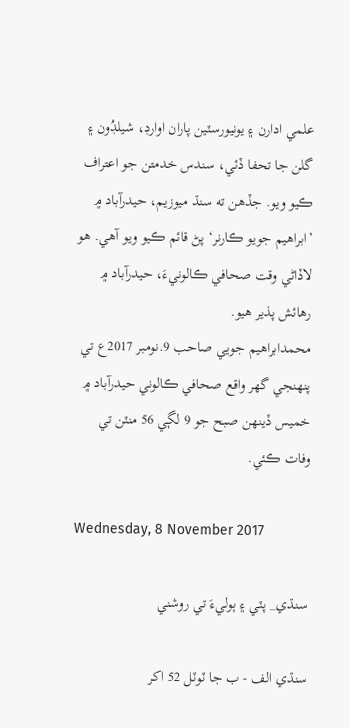علمي ادارن ۽ يونيورسٽين پاران اوارڊ، شيلڊُون ۽ گلن جا تحفا ڏئي، سندس خدمتن جو اعتراف ڪيو ويو. جڏهن ته سنڌ ميوزيم، حيدرآباد ۾ ’ابراهيم جويو ڪارنر‘ پڻ قائم ڪيو ويو آهي. هو لاڏاڻي وقت صحافي ڪالونيءَ، حيدرآباد ۾ رهائش پذير هيو.
محمدابراهيم جويي صاحب 9.نومبر 2017ع تي پنهنجي گهر واقع صحافي ڪالوني حيدرآباد ۾ خميس ڏينهن صبح جو 9 لڳي 56 منٽن تي وفات ڪئي.

Wednesday, 8 November 2017

سنڌي_ پٽي ۽ ٻوليءَ تي روشني

سنڌي الف - ب جا ٽوٽل 52 اکر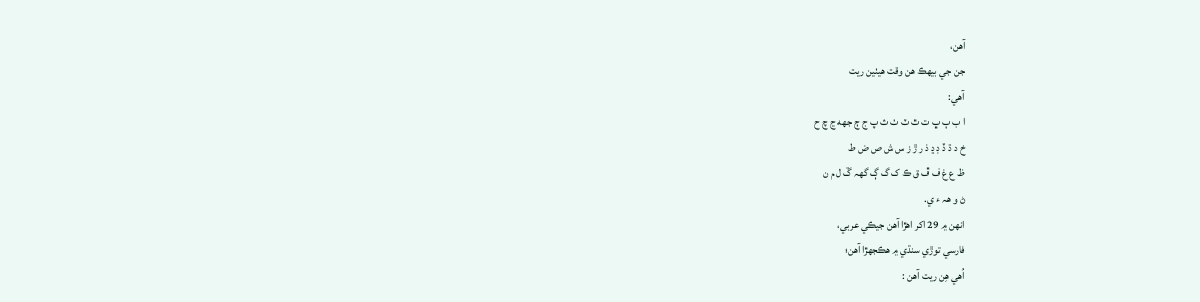آهن،
جن جي بيهڪ هن وقت هيٺين ريت
آهي:
ا ب ٻ ڀ ت ٿ ٽ ٺ ث پ ج ڄ جهه ڃ چ ح
خ د ڌ ڏ ڊ ڍ ذ ر ڙ ز س ش ص ض ط
ظ ع غ ف ڦ ق ڪ ک گ ڳ گهہ ڱ ل م ن
ڻ و هہ ء ي.
انهن ۾ 29 اکر اهڙا آهن جيڪي عربي،
فارسي توڙي سنڌي ۾ هڪجهڙا آهن؛
اُهي هِن ريت آهن :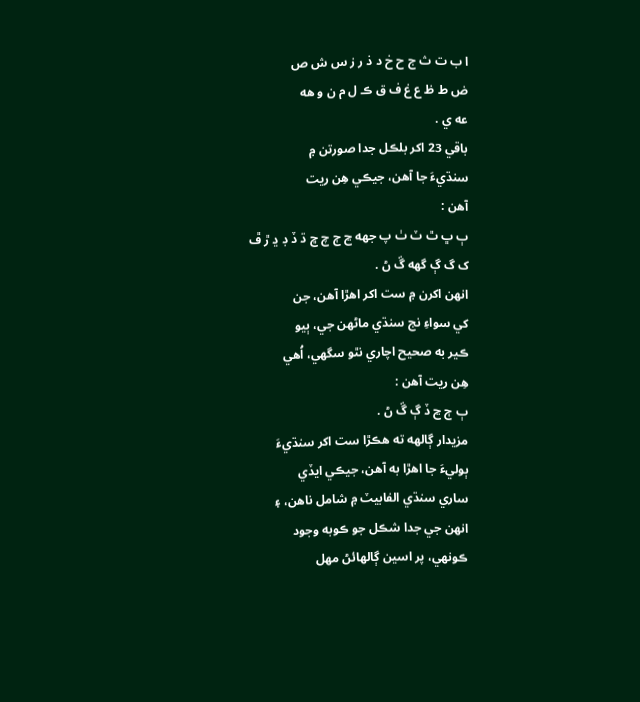ا ب ت ث ج ح خ د ذ ر ز س ش ص
ض ط ظ ع غ ف ق ڪ ل م ن و هه
عه ي .
باقي 23 اکر بلڪل جدا صورتن ۾
سنڌيءَ جا آهن، جيڪي هِن ريت
آهن :
ٻ ڀ ٿ ٽ ٺ پ جهه ڃ ڄ چ ڇ ڌ ڏ ڊ ڍ ڙ ڦ
ک گ ڳ گهه ڱ ڻ .
انهن اکرن ۾ ست اکر اهڙا آهن، جن
کي سواءِ نج سنڌي ماڻهن جي، ٻيو
ڪير به صحيح اچاري نٿو سگهي، اُهي
هِن ريت آهن :
ٻ ڄ ڃ ڏ ڳ ڱ ڻ .
مزيدار ڳالهه ته هڪڙا ست اکر سنڌيءَ
ٻوليءَ جا اهڙا به آهن، جيڪي ايڏي
ساري سنڌي الفابيٽ ۾ شامل ناهن، ۽
انهن جي جدا شڪل جو ڪوبه وجود
ڪونهي، پر اسين ڳالهائڻ مهل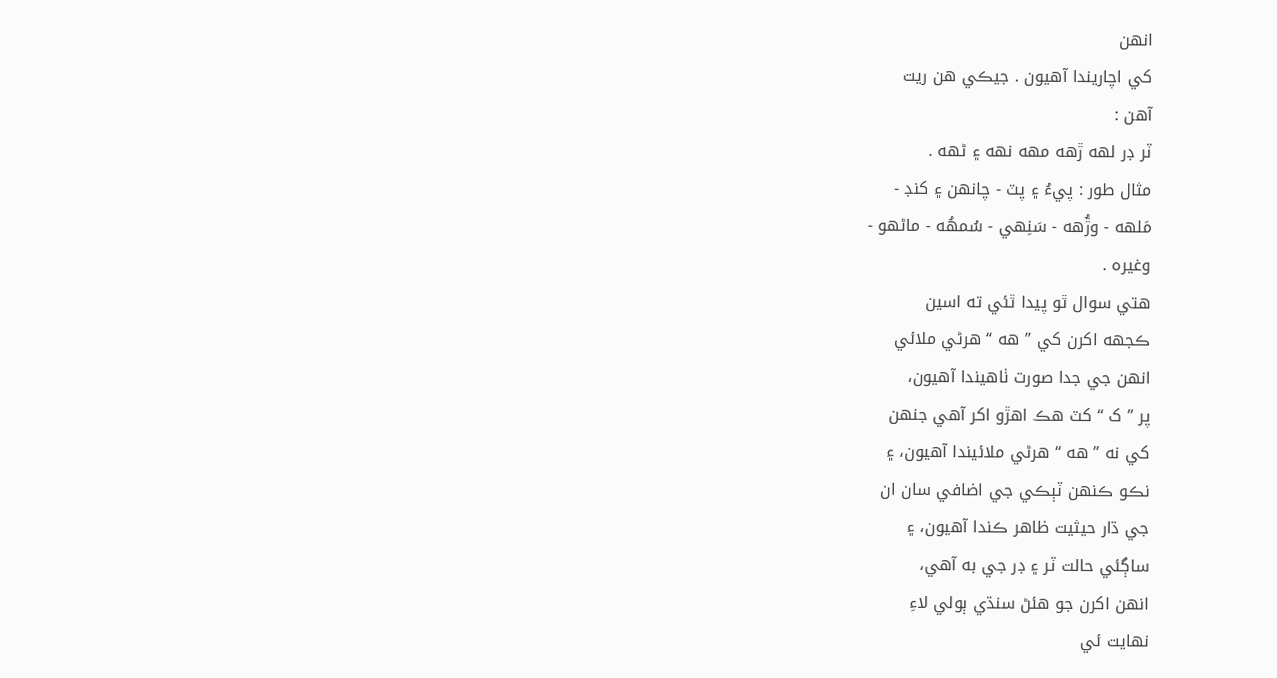انهن
کي اچاريندا آهيون . جيڪي هن ريت
آهن :
ٽر ڊر لهه ڙهه مهه نهه ۽ ڻهه .
مثال طور : پيءُ ۽ پٽ - چانهن ۽ کنڊ -
مَلهه - وڙُهه - سَنِهي - سُمهُه - ماڻهو -
وغيره .
هتي سوال ٿو پيدا ٿئي ته اسين
ڪجهه اکرن کي ” هه “ هرڻي ملائي
انهن جي جدا صورت ٺاهيندا آهيون،
پر ” ک “ کٽ هڪ اهڙو اکر آهي جنهن
کي نه ” هه “ هرڻي ملائيندا آهيون، ۽
نڪو ڪنهن ٽٻڪي جي اضافي سان ان
جي ڌار حيثيت ظاهر ڪندا آهيون، ۽
ساڳئي حالت ٽر ۽ ڊر جي به آهي،
انهن اکرن جو هئڻ سنڌي ٻولي لاءِ
نهايت ئي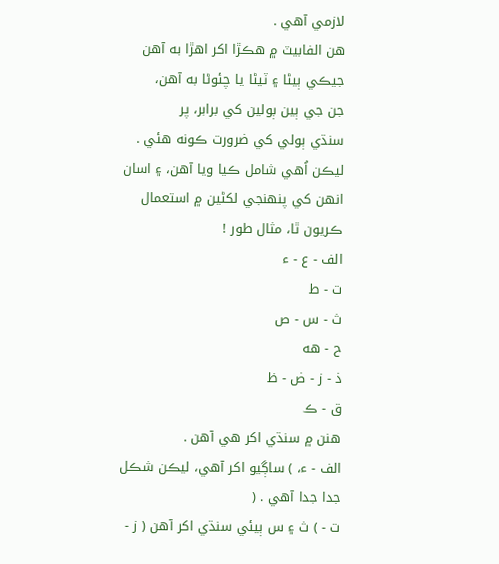لازمي آهي .
هن الفابيٽ ۾ هڪڙا اکر اهڙا به آهن
جيڪي ٻيڻا ۽ ٽيڻا يا چئوڻا به آهن،
جن جي ٻين ٻولين کي برابر، پر
سنڌي ٻولي کي ضرورت ڪونه هئي .
ليڪن اُهي شامل ڪيا ويا آهن، ۽ اسان
انهن کي پنهنجي لکڻين ۾ استعمال
ڪريون ٿا، مثال طور !
الف - ع - ء
ت - ط
ث - س - ص
ح - هه
ذ - ز - ض - ظ
ق - ڪ
هنن ۾ سنڌي اکر هي آهن .
الف - ء، ) ساڳيو اکر آهي، ليڪن شڪل
جدا جدا آهي . (
ت - ) ث ۽ س ٻيئي سنڌي اکر آهن ( ز -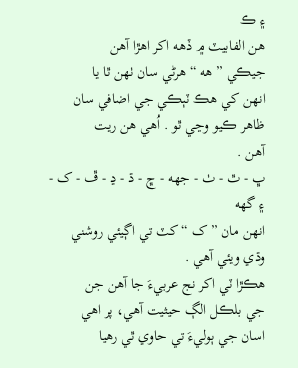۽ ڪ
هن الفابيٽ ۾ ڏهه اکر اهڙا آهن
جيڪي ” هه “ هرڻي سان ٺهن ٿا يا
انهن کي هڪ ٽٻڪي جي اضافي سان
ظاهر ڪيو وڃي ٿو . اُهي هن ريت
آهن .
ڀ - ٿ - ٺ - جهه - ڇ - ڌ - ڍ - ڦ - ک - ۽ گهه
انهن مان ” ک “ کٽ تي اڳيئي روشني
وڌي ويئي آهي .
هڪڙا ٽي اکر نج عربيءَ جا آهن جن
جي بلڪل الڳ حيثيت آهي، پر اهي
اسان جي ٻوليءَ تي حاوي ٿي رهيا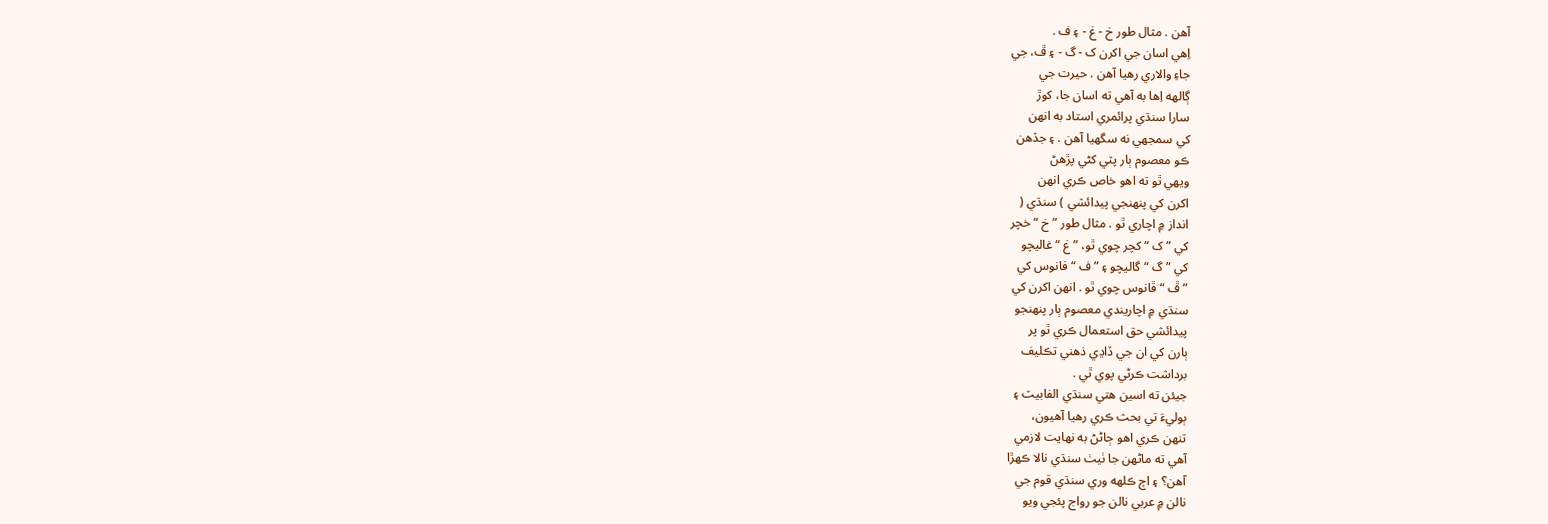آهن . مثال طور خ - غ - ۽ ف .
اِهي اسان جي اکرن ک - گ - ۽ ڦ، جي
جاءِ والاري رهيا آهن . حيرت جي
ڳالهه اِها به آهي ته اسان جا، کوڙ
سارا سنڌي پرائمري استاد به انهن
کي سمجهي نه سگهيا آهن . ۽ جڏهن
ڪو معصوم ٻار پٽي کڻي پڙهڻ
ويهي ٿو ته اهو خاص ڪري انهن
اکرن کي پنهنجي پيدائشي ) سنڌي (
انداز ۾ اچاري ٿو . مثال طور ” خ “ خچر
کي ” ک “ کچر چوي ٿو، ” غ “ غاليچو
کي ” گ “ گاليچو ۽ ” ف “ فانوس کي
” ڦ “ ڦانوس چوي ٿو . انهن اکرن کي
سنڌي ۾ اچاريندي معصوم ٻار پنهنجو
پيدائشي حق استعمال ڪري ٿو پر
ٻارن کي ان جي ڏاڍي ذهني تڪليف
برداشت ڪرڻي پوي ٿي .
جيئن ته اسين هتي سنڌي الفابيٽ ۽
ٻوليءَ تي بحث ڪري رهيا آهيون،
تنهن ڪري اهو ڄاڻڻ به نهايت لازمي
آهي ته ماڻهن جا ٺيٺ سنڌي نالا ڪهڙا
آهن؟ ۽ اڄ ڪلهه وري سنڌي قوم جي
نالن ۾ عربي نالن جو رواج پئجي ويو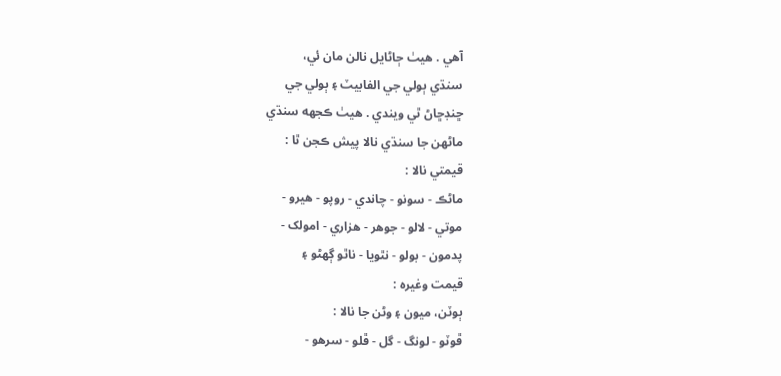آهي . هيٺ ڄاڻايل نالن مان ئي،
سنڌي ٻولي جي الفابيٽ ۽ ٻولي جي
ڇنڊڇاڻ ٿي ويندي . هيٺ ڪجهه سنڌي
ماڻهن جا سنڌي نالا پيش ڪجن ٿا :
قيمتي نالا :
ماڻڪ - سونو - چاندي - روپو - هيرو -
موتي - لالو - جوهر - هزاري - امولک -
پدمون - بولو - نٿويا - ناٿو ڳهڻو ۽
قيمت وغيره :
ٻوٽن، ميون ۽ وڻن جا نالا :
ڦوٽو - لونگ - گل - ڦلو - سرهو -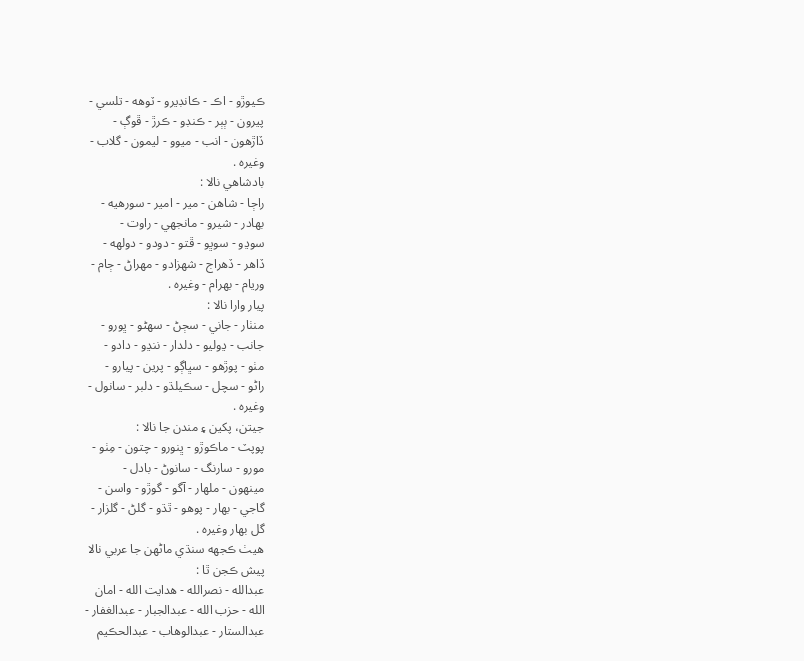ڪيوڙو - اڪ - ڪانڊيرو - ٽوهه - تلسي -
پيرون - ٻٻر - ڪنڊو - ڪرڙ - ڦوڳ -
ڏاڙهون - انب - ميوو - ليمون - گلاب -
وغيره .
بادشاهي نالا :
راڄا - شاهن - مير - امير - سورهيه -
بهادر - شيرو - مانجهي - راوت -
سوڍو - سوڀو - ڦتو - دودو - دولهه -
ڏاهر - ڏهراج - شهزادو - مهراڻ - ڄام -
وريام - بهرام - وغيره .
پيار وارا نالا :
منٺار - جاني - سڄڻ - سهڻو - ڀورو -
جانب - ڍوليو - دلدار - ننڍو - دادو -
مٺو - پوڙهو - سڀاڳو - پرين - پيارو -
راڻو - سچل - سڪيلڌو - دلبر - سانول -
وغيره .
جيتن، پکين ۽ مندن جا نالا :
پوپٽ - ماڪوڙو - ڀنورو - چتون - مِٺو -
مورو - سارنگ - سانوڻ - بادل -
مينهون - ملهار - آگو - گوڙو - واسن -
گاجي - بهار - پوهو - ٿڌو - گلڻ - گلزار -
گل بهار وغيره .
هيٺ ڪجهه سنڌي ماڻهن جا عربي نالا
پيش ڪجن ٿا :
عبدالله - نصرالله - هدايت الله - امان
الله - حزب الله - عبدالجبار - عبدالغفار -
عبدالستار - عبدالوهاب - عبدالحڪيم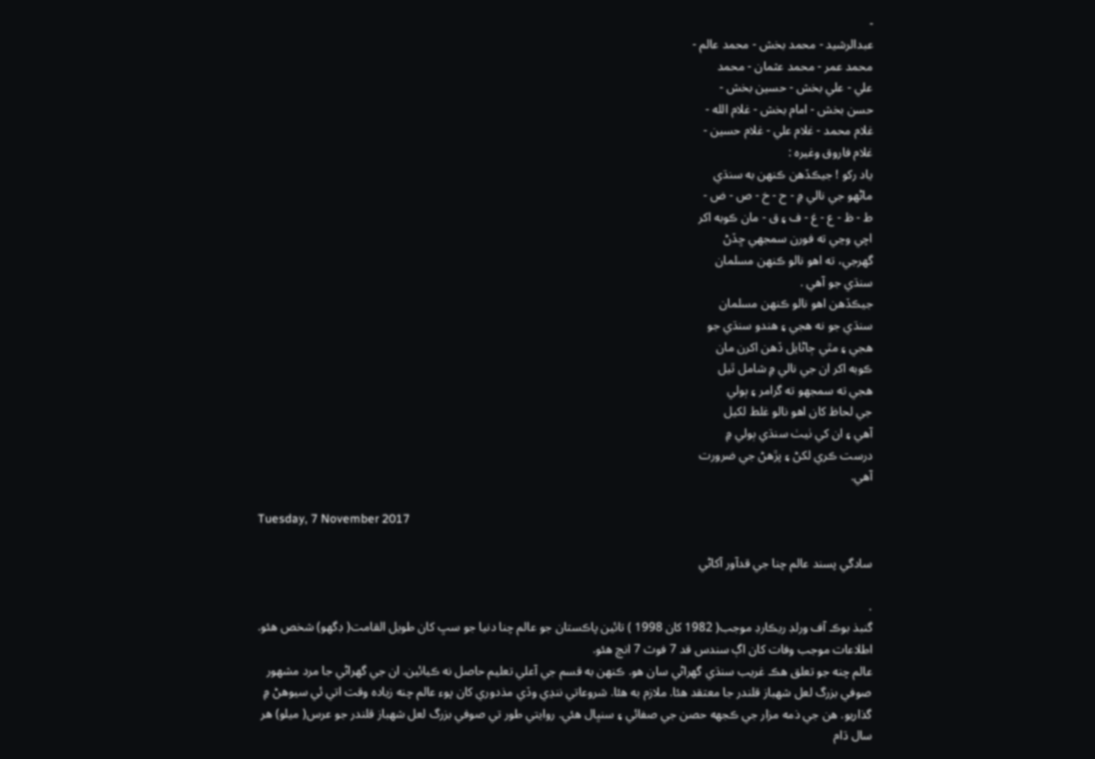-
عبدالرشيد - محمد بخش - محمد عالم -
محمد عمر - محمد عثمان - محمد
علي - علي بخش - حسين بخش -
حسن بخش - امام بخش - غلام الله -
غلام محمد - غلام علي - غلام حسين -
غلام فاروق وغيره :
ياد رکو ! جيڪڏهن ڪنهن به سنڌي
ماڻهو جي نالي ۾ - ح - خ - ص - ض -
ط - ظ - ع - غ - ف ۽ ق - مان ڪوبه اکر
اچي وڃي ته فورن سمجهي ڇڏڻ
گهرجي، ته اهو نالو ڪنهن مسلمان
سنڌي جو آهي .
جيڪڏهن اهو نالو ڪنهن مسلمان
سنڌي جو نه هجي ۽ هندو سنڌي جو
هجي ۽ مٿي ڄاڻايل ڏهن اکرن مان
ڪوبه اکر ان جي نالي ۾ شامل ٿيل
هجي ته سمجهو ته گرامر ۽ ٻولي
جي لحاظ کان اهو نالو غلط لکيل
آهي ۽ ان کي ٺيٺ سنڌي ٻولي ۾
درست ڪري لکڻ ۽ پڙهڻ جي ضرورت
آهي.

Tuesday, 7 November 2017

سادگي پسند عالم چنا جي قدآور آکاڻي

.
گنبذ بوڪ آف ورلڊ ريڪارڊ موجب( 1982 کان 1998 ) تائين پاڪستان جو عالم چنا دنيا جو سڀ کان طويل القامت( ڊگهو) شخص هئو. اطلاعات موجب وفات کان اڳ سندس قد 7 فوٽ 7 انچ هئو.
عالم چنه جو تعلق هڪ غريب سنڌي گهراڻي سان هو. ڪنهن به قسم جي آعلي تعليم حاصل نه ڪيائين. ان جي گهراڻي جا مرد مشهور صوفي بزرگ لعل شهباز قلندر جا معتقد هئا. ملازم به هئا. شروعاتي ننڍي وڏي مذدوري کان پوء عالم چنه زياده وقت اتي ئي سيوهڻ ۾ گذاريو. هن جي ذمه مزار جي ڪجهه حصن جي صفائي ۽ سنڀال هئي. روايتي طور تي صوفي بزرگ لعل شهباز قلندر جو عرس( ميلو) هر سال ڌام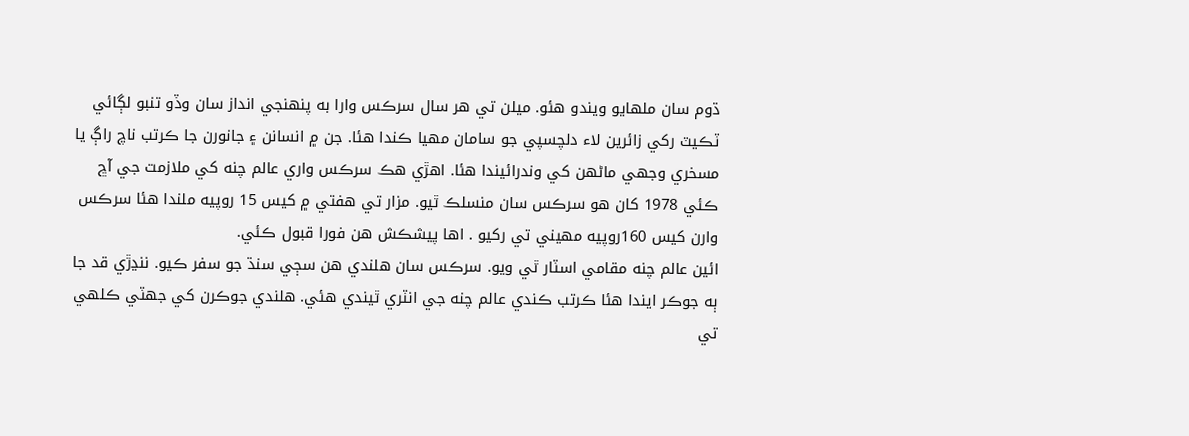ڌوم سان ملهايو ويندو هئو. ميلن تي هر سال سرڪس وارا به پنهنجي انداز سان وڏو تنبو لڳائي ٽڪيٽ رکي زائرين لاء دلچسپي جو سامان مهيا ڪندا هئا. جن ۾ انسانن ۽ جانورن جا ڪرتب ناچ راڳ يا مسخري وجهي ماڻهن کي وندرائيندا هئا. اهڙي هڪ سرڪس واري عالم چنه کي ملازمت جي آڇ ڪئي 1978 کان هو سرڪس سان منسلڪ ٿيو. مزار تي هفتي ۾ کيس 15 روپيه ملندا هئا سرڪس وارن کيس 160روپيه مهيني تي رکيو . اها پيشڪش هن فورا قبول ڪئي.
ائين عالم چنه مقامي اسٽار ٿي ويو. سرڪس سان هلندي هن سڄي سنڌ جو سفر ڪيو. ننڍڙي قد جا ٻه جوڪر ايندا هئا ڪرتب ڪندي عالم چنه جي انٽري ٿيندي هئي. هلندي جوڪرن کي جهٽي ڪلهي تي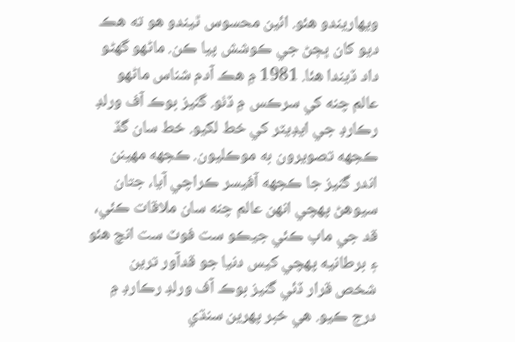ويهاريندو هئو. ائين محسوس ٿيندو هو ته هڪ ديو کان ڀڄڻ جي ڪوشش پيا ڪن. ماڻهو گهڻو داد ڏيندا هئا. 1981 ۾ هڪ آدم شناس ماڻهو عالم چنه کي سرڪس ۾ ڏٺو. گنيز بوڪ آف ورلڊ رڪارڊ جي ايڊيٽر کي خط لکيو. خط سان گڏ ڪجهه تصويرون به موڪليون. ڪجهه مهينن اندر گنيز جا ڪجهه آفيسر ڪراچي آيا، جتان سيوهڻ پهچي انهن عالم چنه سان ملاقات ڪئي، قد جي ماپ ڪئي جيڪو ست فوٽ ست انچ هئو ۽ برطانيه پهچي کيس دنيا جو قدآور ترين شخص قرار ڏئي گنيز بوڪ آف ورلڊ رڪارڊ ۾ درج ڪيو. هي خبر پهرين سنڌي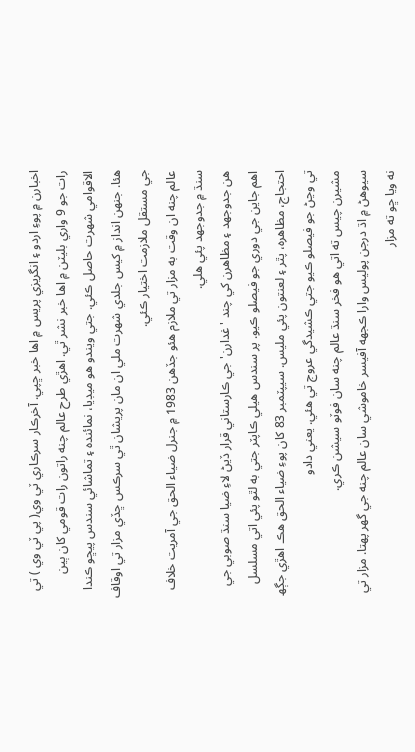اخبارن ۾ پوءِ اردو ۽ انگريزي پريس ۾ اها خبر ڇپي. آخرڪار سرڪاري ٽي وي( پي ٽي وي ) تي رات جو 9 واري بليٽن ۾ اها خبر نشر ٿي. اهڙي طرح عالم چنه راتون رات قومي کان ٻين الاقوامي شهرت حاصل ڪئي. جتي ويندو هو ميڊيا، نمائنده ۽ تماشائي سندس پيڇو ڪندا هئا. جنهن انداز ۾ کيس جلدي شهرت ملي ان مان پريشان ٿي سرڪس ڇڏي مزار تي اوقاف جي مستقل ملازمت اختيار ڪئي.
عالم چنه ان وقت به مزار تي ملازم هئو جڏهن 1983 ۾ جنرل ضیاء الحق جي آمريت خلاف سنڌ ۾ جدوجهد پئي هلي.
هن جدوجهد ۽ مظاهرن کي چند 'غدارن' جي ڪارستاني قرار ڏيڻ لاءِ ضيا سنڌ صوبي جي اهم جاين جي دوري جو فيصلو ڪيو. پر سندس هيلي ڪاپٽر جتي به لٿو پئي اتي مسلسل احتجاج، مظاهره، پٿر ۽ لعنتون پئي مليس. سيپٽمبر 83 کان پوءِ ضياء الحق هڪ اهڙي جڳھ تي وڃڻ جو فيصلو ڪيو جتي ڪشيدگي عروج تي هئي. يعني دادو
مشيرن چيس ته اتي هو فخر سنڌ عالم چنه سان فوٽو سيشن ڪري.
سيوهڻ ۾ اڌ درجن پوليس وارا ڪجهه آفيسر خاموشي سان عالم چنه جي گهر پهتا. مزار تي نه ويا ڇو ته مزار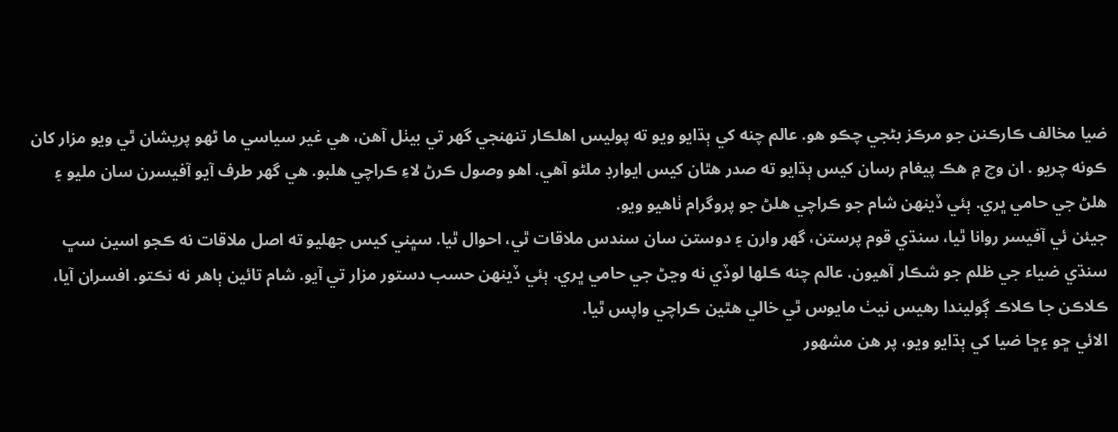ضيا مخالف ڪارڪنن جو مرڪز بڻجي چڪو هو. عالم چنه کي ٻڌايو ويو ته پوليس اهلڪار تنهنجي گهر تي بيٺل آهن، هي غير سياسي ما ڻهو پريشان ٿي ويو مزار کان ڪونه چريو . ان وچ ۾ هڪ پيغام رسان کيس ٻڌايو ته صدر هٿان کيس ايوارڊ ملڻو آهي. اهو وصول ڪرڻ لاءِ ڪراچي هلبو. هي گهر طرف آيو آفيسرن سان مليو ۽ هلڻ جي حامي ڀري. ٻئي ڏينهن شام جو ڪراچي هلڻ جو پروگرام ٺاهيو ويو.
جيئن ئي آفيسر روانا ٿيا، سنڌي قوم پرستن، گهر وارن ۽ دوستن سان سندس ملاقات ٿي، احوال ٿيا. سڀني کيس جهليو ته اصل ملاقات نه ڪجو اسين سڀ سنڌي ضياء جي ظلم جو شڪار آهيون. عالم چنه ڪلها لوڏي نه وڃڻ جي حامي ڀري. ٻئي ڏينهن حسب دستور مزار تي آيو. شام تائين ٻاهر نه نڪتو. افسران آيا، ڪلاڪن جا ڪلاڪ ڳوليندا رهيس نيٺ مايوس ٿي خالي هٿين ڪراچي واپس ٿيا.
الائي ڇو ۽ڇا ضيا کي ٻڌايو ويو، پر هن مشهور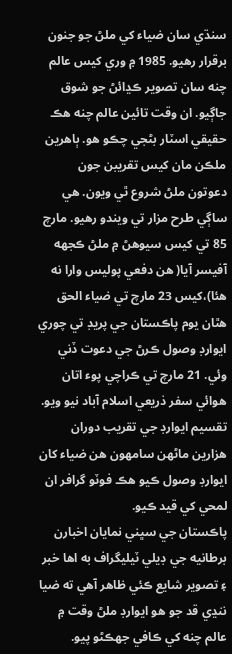سنڌي سان ضياء کي ملڻ جو جنون برقرار رهيو. 1985 ۾ وري کيس عالم چنه سان تصوير ڪڍائڻ جو شوق جاڳيو. ان وقت تائين عالم چنه هڪ حقيقي اسٽار بڻجي چڪو هو. ٻاهرين ملڪن مان کيس تقريبن جون دعوتون ملڻ شروع ٿي ويون. هي ساڳي طرح مزار تي ويندو رهيو. مارچ 85 تي کيس سيوهڻ ۾ ملڻ ڪجهه آفيسر آيا( هن دفعي پوليس وارا نه هئا)،کيس 23 مارچ تي ضياء الحق هٿان يوم پاڪستان جي پريڊ تي چوري ايوارڊ وصول ڪرڻ جي دعوت ڏني وئي. 21 مارچ تي ڪراچي پوء اتان هوائي سفر ذريعي اسلام آباد نيو ويو. تقسيم ايوارڊ جي تقريب دوران هزارين ماڻهن سامھون هن ضياء کان ايوارڊ وصول ڪيو هڪ فوٽو گرافر ان لمحي کي قيد ڪيو.
پاڪستان جي سڀني نمايان اخبارن برطانيه جي ڊيلي ٽيليگراف به اها خبر ۽ تصوير شايع ڪئي ظاهر آهي ته ضيا ننڍي قد جو هو ايوارڊ ملڻ وقت ۾ عالم چنه کي ڪافي جهڪڻو پيو.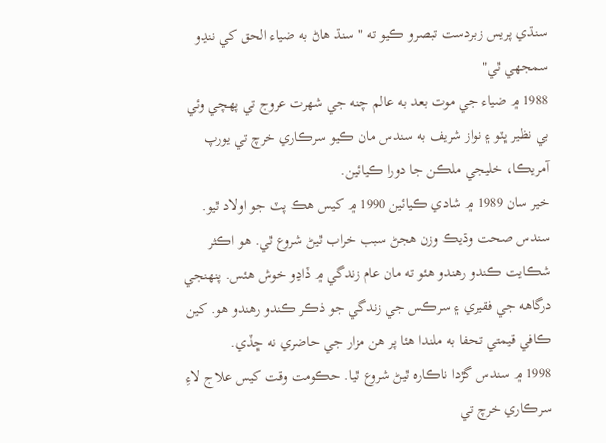سنڌي پريس زبردست تبصرو ڪيو ته " سنڌ هاڻ به ضياء الحق کي ننڍو سمجهي ٿي"
1988 ۾ ضياء جي موت بعد به عالم چنه جي شهرت عروج تي پهچي وئي
بي نظير ڀٽو ۽ نواز شريف به سندس مان ڪيو سرڪاري خرچ تي يورپ آمريڪا، خليجي ملڪن جا دورا ڪيائين.
خير سان 1989 ۾ شادي ڪيائين 1990 ۾ کيس هڪ پٽ جو اولاد ٿيو.
سندس صحت وڌيڪ وزن هجڻ سبب خراب ٿيڻ شروع ٿي. هو اڪثر شڪايت ڪندو رهندو هئو ته مان عام زندگي ۾ ڏاڍو خوش هئس. پنهنجي درگاهه جي فقيري ۽ سرڪس جي زندگي جو ذڪر ڪندو رهندو هو. کين ڪافي قيمتي تحفا به ملندا هئا پر هن مزار جي حاضري نه ڇڏي.
1998 ۾ سندس گڙدا ناڪاره ٿيڻ شروع ٿيا. حڪومت وقت کيس علاج لاءِ سرڪاري خرچ تي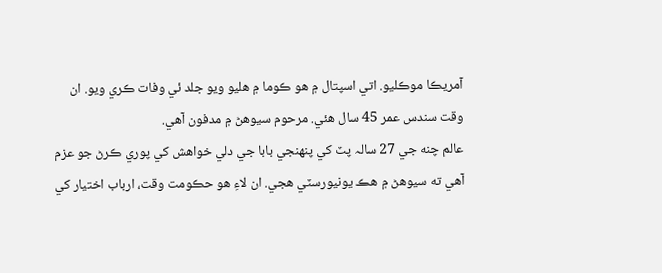آمريڪا موڪليو. اتي اسپتال ۾ هو ڪوما ۾ هليو ويو جلد ئي وفات ڪري ويو. ان وقت سندس عمر 45 سال هئي. مرحوم سيوهڻ ۾ مدفون آهي.
عالم چنه جي 27 سالہ پٽ کي پنهنجي بابا جي دلي خواهش کي پوري ڪرڻ جو عزم آهي ته سيوهڻ ۾ هڪ يونيورسٽي هجي. ان لاءِ هو حڪومت وقت، ارباب اختیار کي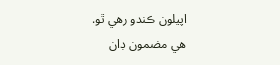اپيلون ڪندو رهي ٿو.
هي مضمون ڊان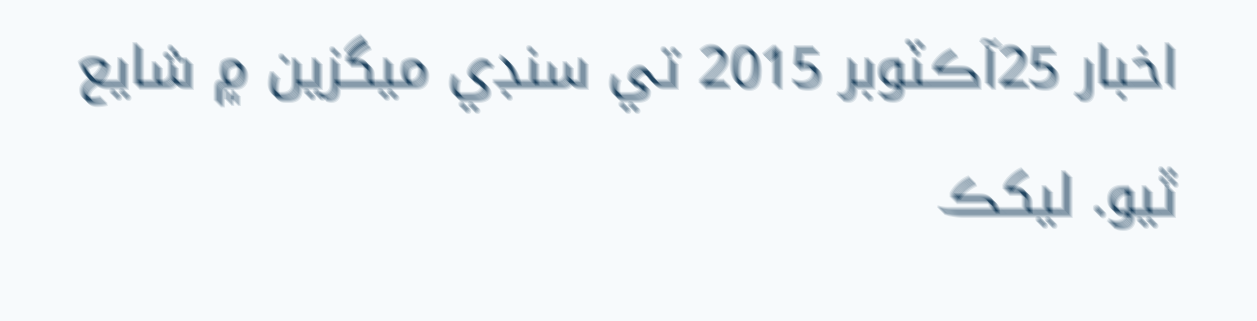اخبار 25آڪٽوبر 2015 تي سنڊي ميگزين ۾ شايع ٿيو. ليکڪ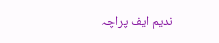نديم ايف پراچہ